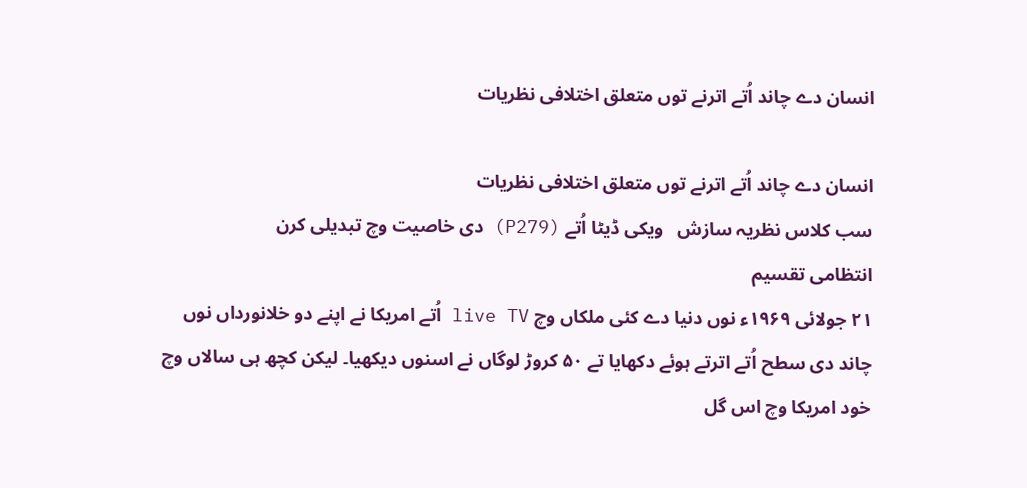انسان دے چاند اُتے اترنے توں متعلق اختلافی نظریات

انسان دے چاند اُتے اترنے توں متعلق اختلافی نظریات
سب کلاس نظریہ سازش   ویکی ڈیٹا اُتے (P279) دی خاصیت وچ تبدیلی کرن
انتظامی تقسیم
۲۱ جولائی ۱۹۶۹ء نوں دنیا دے کئی ملکاں وچ live TV اُتے امریکا نے اپنے دو خلانورداں نوں چاند دی سطح اُتے اترتے ہوئے دکھایا تے ۵۰ کروڑ لوگاں نے اسنوں دیکھیا۔ لیکن کچھ ہی سالاں وچ خود امریکا وچ اس گل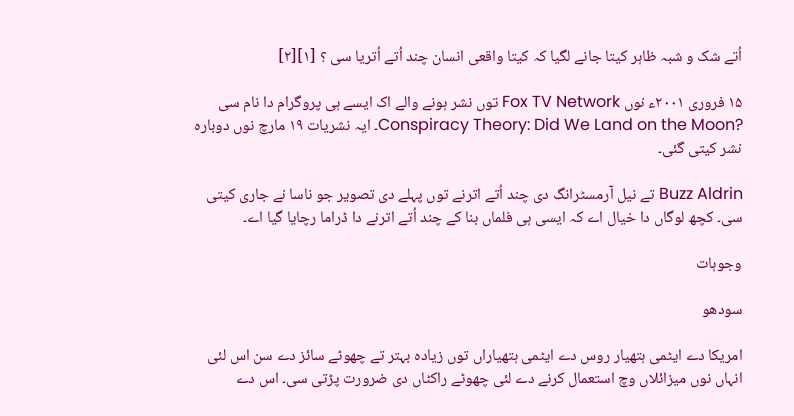اُتے شک و شبہ ظاہر کیتا جانے لگیا کہ کیتا واقعی انسان چند اُتے اُتریا سی ؟ [۱][۲]

۱۵ فروری ۲۰۰۱ء نوں Fox TV Network توں نشر ہونے والے اک ایسے ہی پروگرام دا نام سی ?Conspiracy Theory: Did We Land on the Moon۔ ایہ نشریات ۱۹ مارچ نوں دوبارہ نشر کيتی گئی۔

Buzz Aldrin تے نیل آرمسٹرانگ دی چند اُتے اترنے توں پہلے دی تصویر جو ناسا نے جاری کیتی سی۔ کچھ لوگاں دا خیال اے کہ ایسی ہی فلماں بنا کے چند اُتے اترنے دا ڈراما رچایا گیا اے۔

وجوہات

سودھو

امریکا دے ایٹمی ہتھیار روس دے ایٹمی ہتھیاراں توں زیادہ بہتر تے چھوٹے سائز دے سن اس لئی انہاں نوں میزائلاں وچ استعمال کرنے دے لئی چھوٹے راکٹاں دی ضرورت پڑتی سی۔ اس دے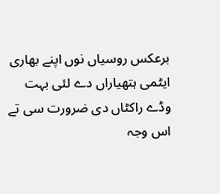برعکس روسیاں نوں اپنے بھاری ایٹمی ہتھیاراں دے لئی بہت وڈے راکٹاں دی ضرورت سی تے اس وجہ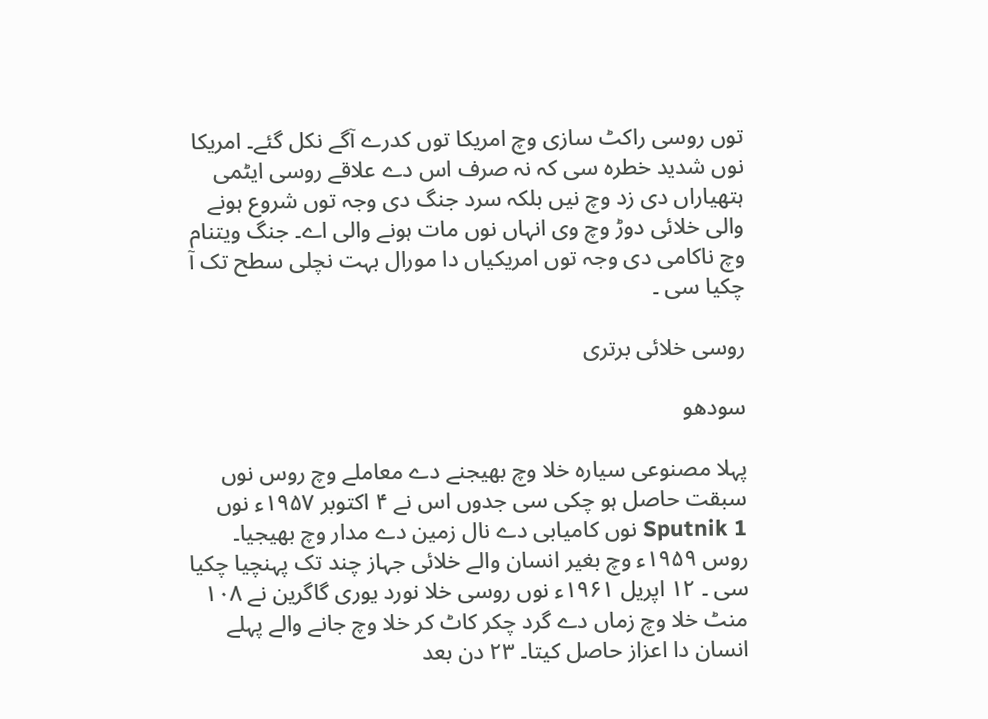توں روسی راکٹ سازی وچ امریکا توں کدرے آگے نکل گئے۔ امریکا نوں شدید خطرہ سی کہ نہ صرف اس دے علاقے روسی ایٹمی ہتھیاراں دی زد وچ نيں بلکہ سرد جنگ دی وجہ توں شروع ہونے والی خلائی دوڑ وچ وی انہاں نوں مات ہونے والی اے۔ جنگ ویتنام وچ ناکامی دی وجہ توں امریکیاں دا مورال بہت نچلی سطح تک آ چکيا سی ۔

روسی خلائی برتری

سودھو

پہلا مصنوعی سیارہ خلا وچ بھیجنے دے معاملے وچ روس نوں سبقت حاصل ہو چکی سی جدوں اس نے ۴ اکتوبر ۱۹۵۷ء نوں Sputnik 1 نوں کامیابی دے نال زمین دے مدار وچ بھیجیا۔ روس ۱۹۵۹ء وچ بغیر انسان والے خلائی جہاز چند تک پہنچیا چکيا سی ۔ ۱۲ اپریل ۱۹۶۱ء نوں روسی خلا نورد یوری گاگرین نے ۱۰۸ منٹ خلا وچ زماں دے گرد چکر کاٹ کر خلا وچ جانے والے پہلے انسان دا اعزاز حاصل کیتا۔ ۲۳ دن بعد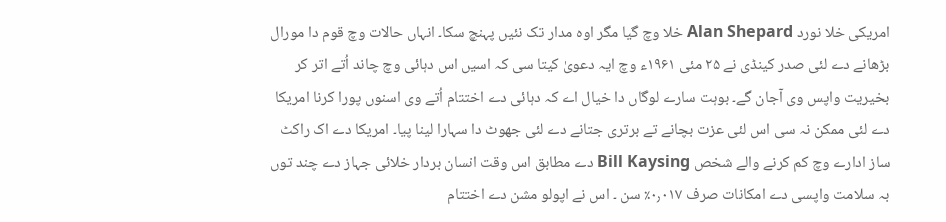امریکی خلا نورد Alan Shepard خلا وچ گیا مگر اوہ مدار تک نئيں پہنچ سکا۔ انہاں حالات وچ قوم دا مورال بڑھانے دے لئی صدر کینڈی نے ۲۵ مئی ۱۹۶۱ء وچ ایہ دعویٰ کیتا سی کہ اسيں اس دہائی وچ چاند اُتے اتر کر بخیریت واپس وی آجان گے۔ بوہت سارے لوگاں دا خیال اے کہ دہائی دے اختتام اُتے وی اسنوں پورا کرنا امریکا دے لئی ممکن نہ سی اس لئی عزت بچانے تے برتری جتانے دے لئی جھوٹ دا سہارا لینا پيا۔ امریکا دے اک راکٹ ساز ادارے وچ کم کرنے والے شخص Bill Kaysing دے مطابق اس وقت انسان بردار خلائی جہاز دے چند توں بہ سلامت واپسی دے امکانات صرف ۰٫۰۱۷٪ سن ۔ اس نے اپولو مشن دے اختتام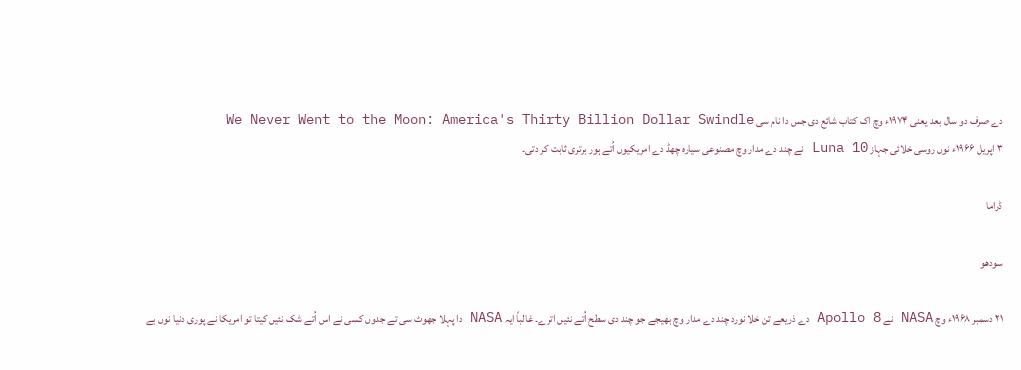دے صرف دو سال بعد یعنی ۱۹۷۴ء وچ اک کتاب شائع دی جس دا نام سی We Never Went to the Moon: America's Thirty Billion Dollar Swindle
۳ اپریل ۱۹۶۶ء نوں روسی خلائی جہاز Luna 10 نے چند دے مدار وچ مصنوعی سیارہ چھڈ دے امریکیوں اُتے ہور برتری ثابت کر دتی۔

ڈراما

سودھو

۲۱ دسمبر ۱۹۶۸ء وچ NASA نے Apollo 8 دے ذریعے تن خلا نورد چند دے مدار وچ بھیجے جو چند دی سطح اُتے نئيں اترے۔ غالباً ایہ NASA دا پہلا جھوٹ سی تے جدوں کسی نے اس اُتے شک نئيں کیتا تو امریکا نے پوری دنیا نوں بے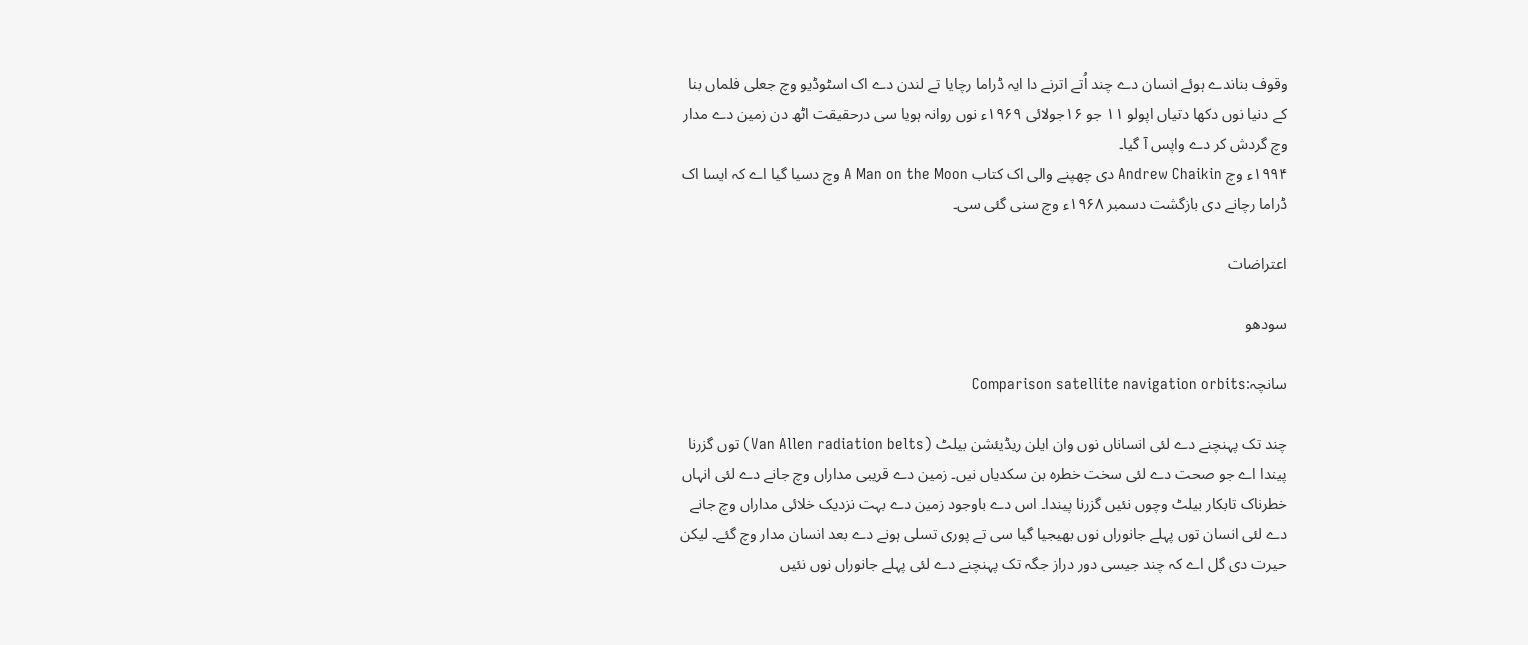وقوف بناندے ہوئے انسان دے چند اُتے اترنے دا ایہ ڈراما رچایا تے لندن دے اک اسٹوڈیو وچ جعلی فلماں بنا کے دنیا نوں دکھا دتیاں اپولو ۱۱ جو ۱۶جولائی ۱۹۶۹ء نوں روانہ ہويا سی درحقیقت اٹھ دن زمین دے مدار وچ گردش کر دے واپس آ گیا۔
۱۹۹۴ء وچ Andrew Chaikin دی چھپنے والی اک کتاب A Man on the Moon وچ دسیا گیا اے کہ ایسا اک ڈراما رچانے دی بازگشت دسمبر ۱۹۶۸ء وچ سنی گئی سی۔

اعتراضات

سودھو

سانچہ:Comparison satellite navigation orbits

چند تک پہنچنے دے لئی انساناں نوں وان ایلن ریڈیئشن بیلٹ (Van Allen radiation belts) توں گزرنا پیندا اے جو صحت دے لئی سخت خطرہ بن سکدیاں نيں۔ زمین دے قریبی مداراں وچ جانے دے لئی انہاں خطرناک تابکار بیلٹ وچوں نئيں گزرنا پیندا۔ اس دے باوجود زمین دے بہت نزدیک خلائی مداراں وچ جانے دے لئی انسان توں پہلے جانوراں نوں بھیجیا گیا سی تے پوری تسلی ہونے دے بعد انسان مدار وچ گئے۔ لیکن حیرت دی گل اے کہ چند جیسی دور دراز جگہ تک پہنچنے دے لئی پہلے جانوراں نوں نئيں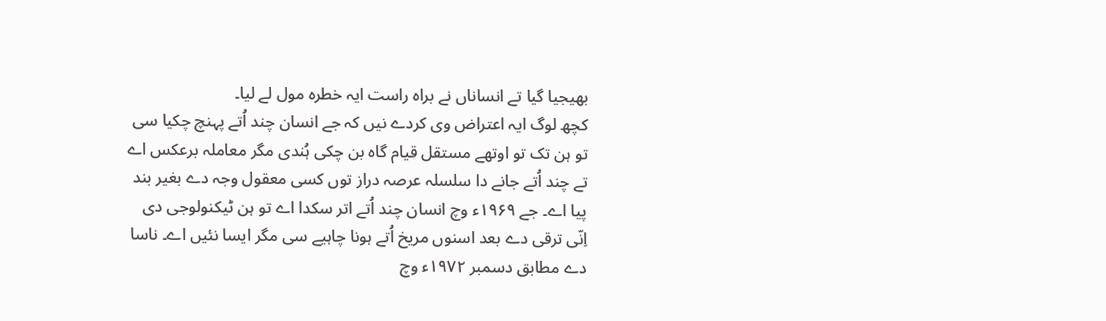بھیجیا گیا تے انساناں نے براہ راست ایہ خطرہ مول لے لیا۔
کچھ لوگ ایہ اعتراض وی کردے نيں کہ جے انسان چند اُتے پہنچ چکيا سی تو ہن تک تو اوتھے مستقل قیام گاہ بن چکی ہُندی مگر معاملہ برعکس اے تے چند اُتے جانے دا سلسلہ عرصہ دراز توں کسی معقول وجہ دے بغیر بند پيا اے۔ جے ۱۹۶۹ء وچ انسان چند اُتے اتر سکدا اے تو ہن ٹیکنولوجی دی اِنّی ترقی دے بعد اسنوں مریخ اُتے ہونا چاہیے سی مگر ایسا نئيں اے۔ ناسا دے مطابق دسمبر ۱۹۷۲ء وچ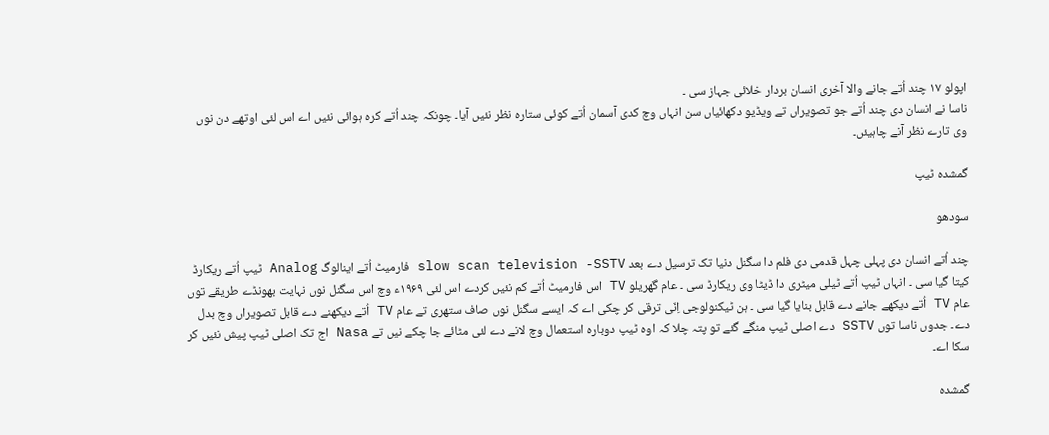اپولو ۱۷ چند اُتے جانے والا آخری انسان بردار خلائی جہاز سی ۔
ناسا نے انسان دی چند اُتے جو تصویراں تے ویڈیو دکھائیاں سن انہاں وچ کدی آسمان اُتے کوئی ستارہ نظر نئيں آیا۔ چونکہ چند اُتے کرہ ہوائی نئيں اے اس لئی اوتھے دن نوں وی تارے نظر آنے چاہیئں۔

گمشدہ ٹیپ

سودھو

چند اُتے انسان دی پہلی چہل قدمی دی فلم دا سگنل دنیا تک ترسیل دے بعد slow scan television -SSTV فارمیٹ اُتے اینالوگ Analog ٹیپ اُتے ریکارڈ کیتا گیا سی ۔ انہاں ٹیپ اُتے ٹیلی میٹری دا ڈیٹا وی ریکارڈ سی ۔ عام گھریلو TV اس فارمیٹ اُتے کم نئيں کردے اس لئی ۱۹۶۹ء وچ اس سگنل نوں نہایت بھونڈے طریقے توں عام TV اُتے دیکھے جانے دے قابل بنایا گیا سی ۔ ہن ٹیکنولوجی اِنّی ترقی کر چکی اے کہ ایسے سگنل نوں صاف ستھری تے عام TV اُتے دیکھنے دے قابل تصویراں وچ بدل دے۔ جدوں ناسا توں SSTV دے اصلی ٹیپ منگے گئے تو پتہ چلا کہ اوہ ٹیپ دوبارہ استعمال وچ لانے دے لئی مٹائے جا چکے نيں تے Nasa اج تک اصلی ٹیپ پیش نئيں کر سکا اے۔

گمشدہ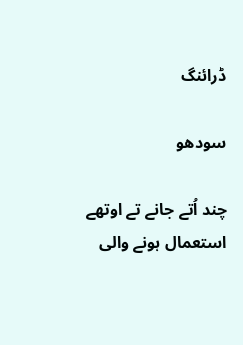ڈرائنگ

سودھو

چند اُتے جانے تے اوتھے استعمال ہونے والی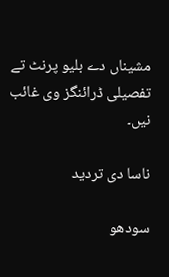مشیناں دے بلیو پرنٹ تے تفصیلی ڈرائنگز وی غائب نيں۔

ناسا دی تردید

سودھو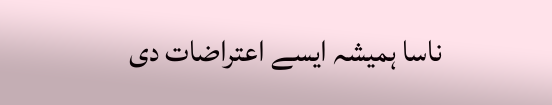ناسا ہمیشہ ایسے اعتراضات دی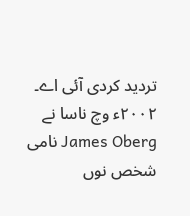تردید کردی آئی اے۔
۲۰۰۲ء وچ ناسا نے James Oberg نامی شخص نوں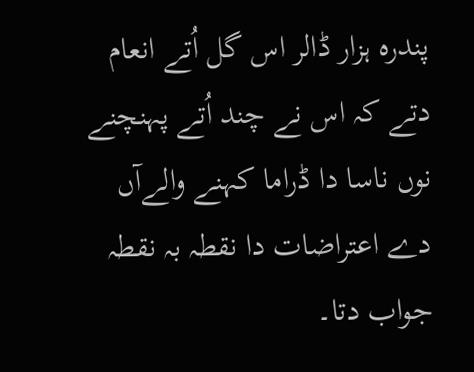پندرہ ہزار ڈالر اس گل اُتے انعام دتے کہ اس نے چند اُتے پہنچنے نوں ناسا دا ڈراما کہنے والےآں دے اعتراضات دا نقطہ بہ نقطہ جواب دتا۔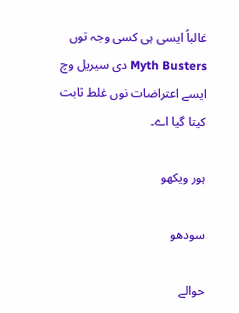غالباً ایسی ہی کسی وجہ توں Myth Busters دی سیریل وچ ایسے اعتراضات نوں غلط ثابت کیتا گیا اے۔

ہور ویکھو

سودھو

حوالے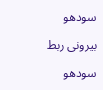سودھو

بیرونی ربط

سودھو